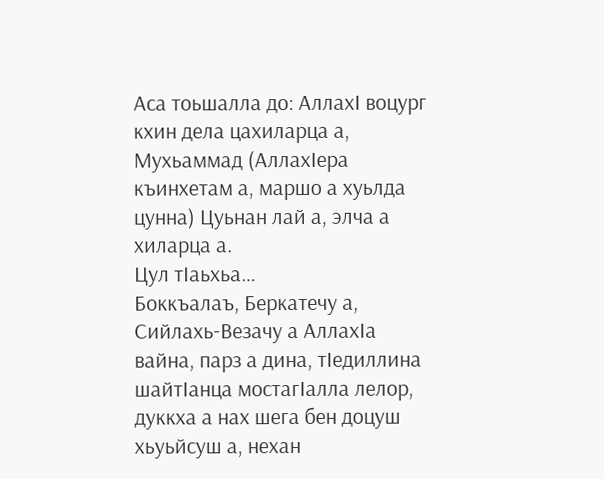Аса тоьшалла до: АллахI воцург кхин дела цахиларца а, Мухьаммад (АллахIера къинхетам а, маршо а хуьлда цунна) Цуьнан лай а, элча а хиларца а.
Цул тIаьхьа…
Боккъалаъ, Беркатечу а, Сийлахь-Везачу а АллахIа вайна, парз а дина, тIедиллина шайтIанца мостагIалла лелор, дуккха а нах шега бен доцуш хьуьйсуш а, нехан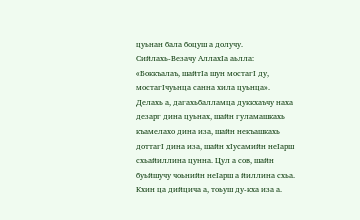цуьнан бала боцуш а долучу.
Сийлахь-Везачу АллахIа аьлла:
«Боккъалаъ, шайтIа шун мостагI ду, мостагIчуьнца санна хила цуьнца».
Делахь а, дагахьбалламца дуккхаъчу наха дезарг дина цуьнах, шайн гуламашкахь къамелахо дина иза, шайн некъашкахь доттагI дина иза, шайн хIусамийн неIарш схьайиллина цунна. Цул а сов, шайн буьйшучу чоьнийн неIарш а йиллина схьа. Кхин ца дийцича а, тоьуш ду-кха иза а.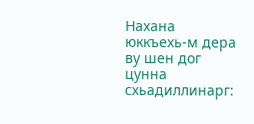Нахана юккъехь-м дера ву шен дог цунна схьадиллинарг: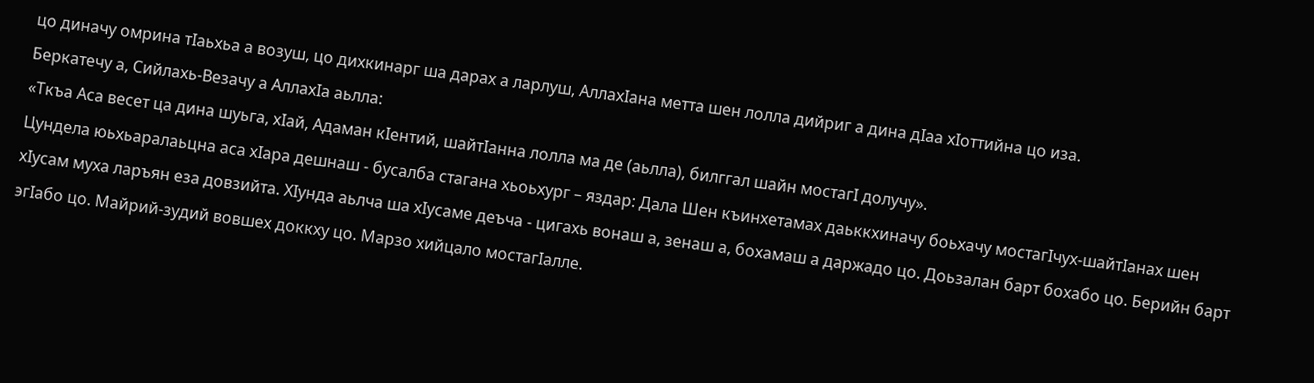цо диначу омрина тIаьхьа а возуш, цо дихкинарг ша дарах а ларлуш, АллахIана метта шен лолла дийриг а дина дIаа хIоттийна цо иза.
Беркатечу а, Сийлахь-Везачу а АллахIа аьлла:
«Ткъа Аса весет ца дина шуьга, хIай, Адаман кIентий, шайтIанна лолла ма де (аьлла), билггал шайн мостагI долучу».
Цундела юьхьаралаьцна аса хIара дешнаш - бусалба стагана хьоьхург – яздар: Дала Шен къинхетамах даьккхиначу боьхачу мостагIчух-шайтIанах шен хIусам муха ларъян еза довзийта. ХIунда аьлча ша хIусаме деъча - цигахь вонаш а, зенаш а, бохамаш а даржадо цо. Доьзалан барт бохабо цо. Берийн барт эгIабо цо. Майрий-зудий вовшех доккху цо. Марзо хийцало мостагIалле.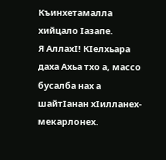Къинхетамалла хийцало Iазапе.
Я АллахI! КIелхьара даха Ахьа тхо а, массо бусалба нах а шайтIанан хIилланех-мекарлонех.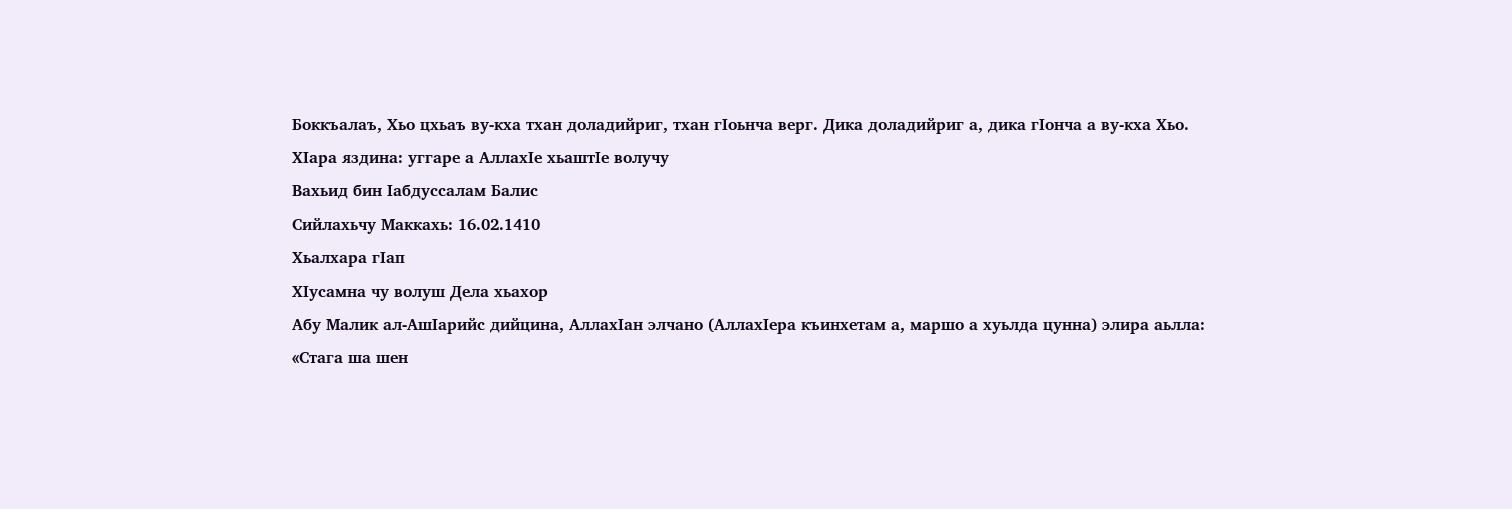Боккъалаъ, Хьо цхьаъ ву-кха тхан доладийриг, тхан гIоьнча верг. Дика доладийриг а, дика гIонча а ву-кха Хьо.
ХIара яздина: уггаре а АллахIе хьаштIе волучу
Вахьид бин Iабдуссалам Балис
Сийлахьчу Маккахь: 16.02.1410
Хьалхара гIап
ХIусамна чу волуш Дела хьахор
Абу Малик ал-АшIарийс дийцина, АллахIан элчано (АллахIера къинхетам а, маршо а хуьлда цунна) элира аьлла:
«Стага ша шен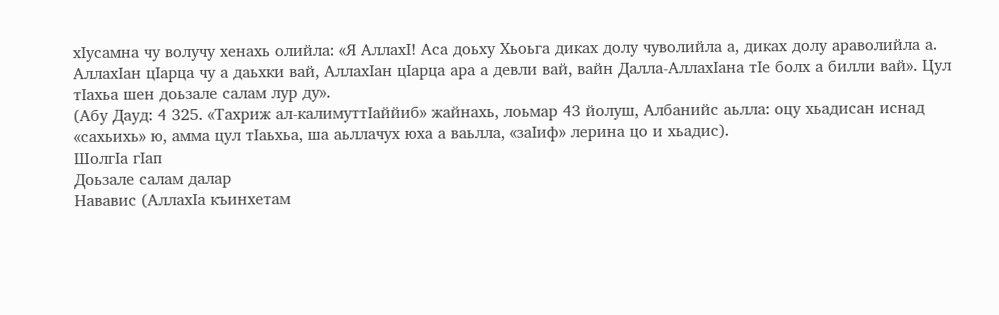хIусамна чу волучу хенахь олийла: «Я АллахI! Аса доьху Хьоьга диках долу чуволийла а, диках долу араволийла а. АллахIан цIарца чу а даьхки вай, АллахIан цIарца ара а девли вай, вайн Далла-АллахIана тIе болх а билли вай». Цул тIахьа шен доьзале салам лур ду».
(Абу Дауд: 4 325. «Тахриж ал-калимуттIаййиб» жайнахь, лоьмар 43 йолуш, Албанийс аьлла: оцу хьадисан иснад «сахьихь» ю, амма цул тIаьхьа, ша аьллачух юха а ваьлла, «заIиф» лерина цо и хьадис).
ШолгIа гIап
Доьзале салам далар
Нававис (АллахIа къинхетам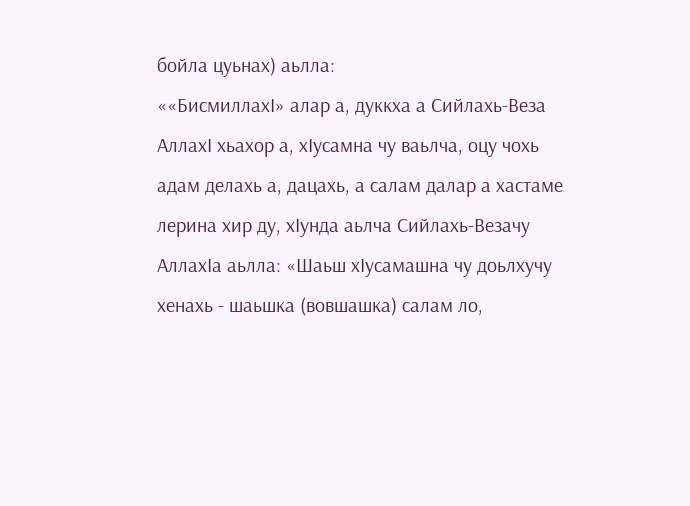бойла цуьнах) аьлла:
««БисмиллахI» алар а, дуккха а Сийлахь-Веза АллахI хьахор а, хIусамна чу ваьлча, оцу чохь адам делахь а, дацахь, а салам далар а хастаме лерина хир ду, хIунда аьлча Сийлахь-Везачу АллахIа аьлла: «Шаьш хIусамашна чу доьлхучу хенахь - шаьшка (вовшашка) салам ло,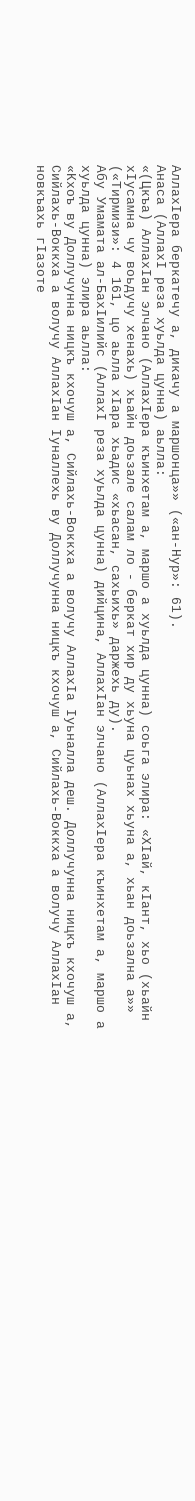АллахIера беркатечу а, дикачу а маршонца»» («ан-Нур»: 61).
Анаса (АллахI реза хуьлда цунна) аьлла:
«(Цкъа) АллахIан элчано (АллахIера къинхетам а, маршо а хуьлда цунна) соьга элира: «ХIай, кIант, хьо (хьайн хIусамна чу воьдучу хенахь) хьайн доьзале салам ло - беркат хир ду хьуна цуьнах хьуна а, хьан доьзална а»» («Тирмизи»: 4 161, цо аьлла хIара хьадис «хьасан, сахьихь» даржехь ду).
Абу Умамата ал-БахIилийс (АллахI реза хуьлда цунна) дийцина, АллахIан элчано (АллахIера къинхетам а, маршо а хуьлда цунна) элира аьлла:
«Кхоъ ву Доллучунна ницкъ кхочуш а, Сийлахь-Воккха а волучу АллахIа Iуьналла деш. Доллучунна ницкъ кхочуш а, Сийлахь-Воккха а волучу АллахIан Iуналлехь ву Доллучунна ницкъ кхочуш а, Сийлахь-Воккха а волучу АллахIан новкъахь гIазоте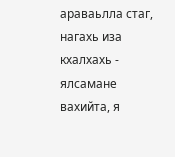араваьлла стаг, нагахь иза кхалхахь - ялсамане вахийта, я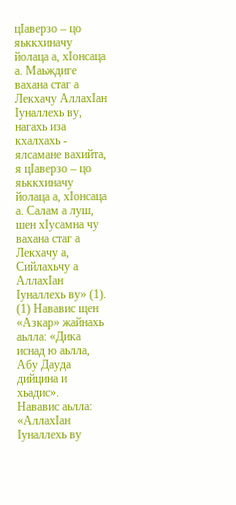цIаверзо – цо яьккхиначу йолаца а, хIонсаца а. Маьждиге вахана стаг а Лекхачу АллахIан Iуналлехь ву, нагахь иза кхалхахь - ялсамане вахийта, я цIаверзо – цо яьккхиначу йолаца а, хIонсаца а. Салам а луш, шен хIусамна чу вахана стаг а Лекхачу а, Сийлахьчу а АллахIан Iуналлехь ву» (1).
(1) Нававис щен «Азкар» жайнахь аьлла: «Дика иснад ю аьлла, Абу Дауда дийцина и хьадис».
Нававис аьлла:
«АллахIан Iуналлехь ву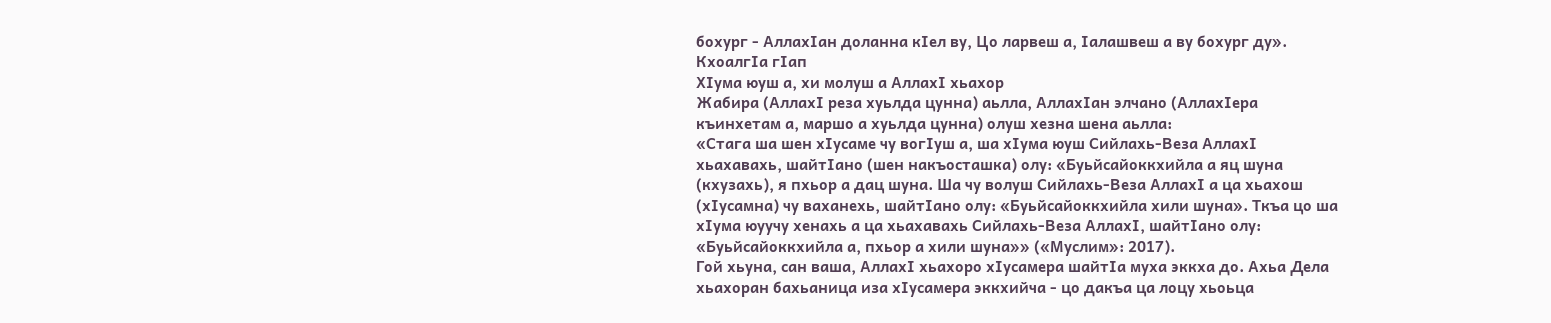бохург - АллахIан доланна кIел ву, Цо ларвеш а, Iалашвеш а ву бохург ду».
КхоалгIа гIап
ХIума юуш а, хи молуш а АллахI хьахор
Жабира (АллахI реза хуьлда цунна) аьлла, АллахIан элчано (АллахIера къинхетам а, маршо а хуьлда цунна) олуш хезна шена аьлла:
«Стага ша шен хIусаме чу вогIуш а, ша хIума юуш Сийлахь-Веза АллахI хьахавахь, шайтIано (шен накъосташка) олу: «Буьйсайоккхийла а яц шуна (кхузахь), я пхьор а дац шуна. Ша чу волуш Сийлахь-Веза АллахI а ца хьахош (хIусамна) чу ваханехь, шайтIано олу: «Буьйсайоккхийла хили шуна». Ткъа цо ша хIума юуучу хенахь а ца хьахавахь Сийлахь-Веза АллахI, шайтIано олу: «Буьйсайоккхийла а, пхьор а хили шуна»» («Муслим»: 2017).
Гой хьуна, сан ваша, АллахI хьахоро хIусамера шайтIа муха эккха до. Ахьа Дела хьахоран бахьаница иза хIусамера эккхийча - цо дакъа ца лоцу хьоьца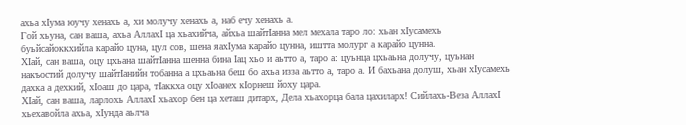ахьа хIума юучу хенахь а, хи молучу хенахь а, наб ечу хенахь а.
Гой хьуна, сан ваша, ахьа АллахI ца хьахийча, айхьа шайтIанна мел мехала таро ло: хьан хIусамехь буьйсайоккхийла карайо цуна, цул сов, шена яахIума карайо цунна, иштта молург а карайо цунна.
ХIай, сан ваша, оцу цхьана шайтIанна шенна бина Iац хьо и аьтто а, таро а: цуьнца цхьаьна долучу, цуьнан накъостий долучу шайтIанийн тобанна а цхьаьна беш бо ахьа изза аьтто а, таро а. И бахьана долуш, хьан хIусамехь дахка а дехкий, хIоаш до цара, тIаккха оцу хIоанех кIорнеш йоху цара.
ХIай, сан ваша, ларлохь АллахI хьахор бен ца хеташ дитарх, Дела хьахорца бала цахиларх! Сийлахь-Веза АллахI хьехавойла ахьа, хIунда аьлча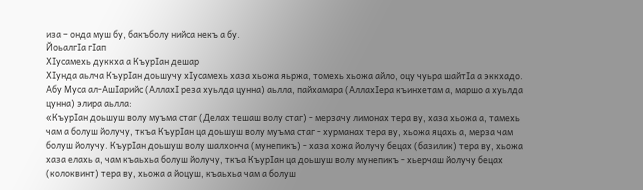иза – онда муш бу, бакъболу нийса некъ а бу.
ЙоьалгIа гIап
ХIусамехь дуккха а КъурIан дешар
ХIунда аьлча КъурIан доьшучу хIусамехь хаза хьожа яьржа, томехь хьожа айло, оцу чуьра шайтIа а эккхадо.
Абу Муса ал-АшIарийс (АллахI реза хуьлда цунна) аьлла, пайхамара (АллахIера къинхетам а, маршо а хуьлда цунна) элира аьлла:
«КъурIан доьшуш волу муъма стаг (Делах тешаш волу стаг) - мерзачу лимонах тера ву, хаза хьожа а, тамехь чам а болуш йолучу, ткъа КъурIан ца доьшуш волу муъма стаг - хурманах тера ву, хьожа яцахь а, мерза чам болуш йолучу. КъурIан доьшуш волу шалхонча (мунепикъ) - хаза хожа йолучу бецах (базилик) тера ву, хьожа хаза елахь а, чам къаьхьа болуш йолучу, ткъа КъурIан ца доьшуш волу мунепикъ - хьерчаш йолучу бецах (колоквинт) тера ву, хьожа а йоцуш, къаьхьа чам а болуш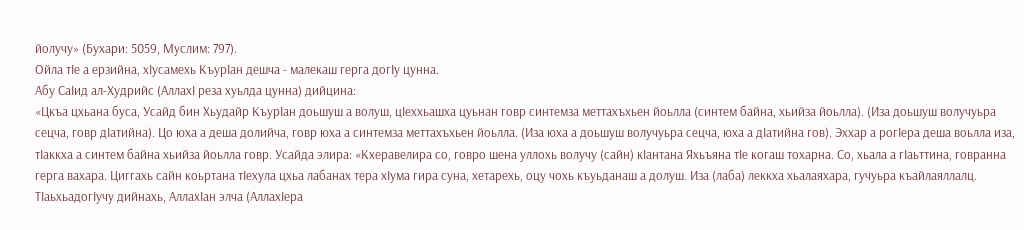йолучу» (Бухари: 5059, Муслим: 797).
Ойла тIе а ерзийна, хIусамехь КъурIан дешча - малекаш герга догIу цунна.
Абу СаIид ал-Худрийс (АллахI реза хуьлда цунна) дийцина:
«Цкъа цхьана буса, Усайд бин Хьудайр КъурIан доьшуш а волуш, цIеххьашха цуьнан говр синтемза меттахъхьен йоьлла (синтем байна, хьийза йоьлла). (Иза доьшуш волучуьра сецча, говр дIатийна). Цо юха а деша долийча, говр юха а синтемза меттахъхьен йоьлла. (Иза юха а доьшуш волучуьра сецча, юха а дIатийна гов). Эххар а рогIера деша воьлла иза, тIаккха а синтем байна хьийза йоьлла говр. Усайда элира: «Кхеравелира со, говро шена уллохь волучу (сайн) кIантана Яхьъяна тIе когаш тохарна. Со, хьала а гIаьттина, говранна герга вахара. Циггахь сайн коьртана тIехула цхьа лабанах тера хIума гира суна, хетарехь, оцу чохь къуьданаш а долуш. Иза (лаба) леккха хьалаяхара, гучуьра къайлаяллалц. ТIаьхьадогIучу дийнахь, АллахIан элча (АллахIера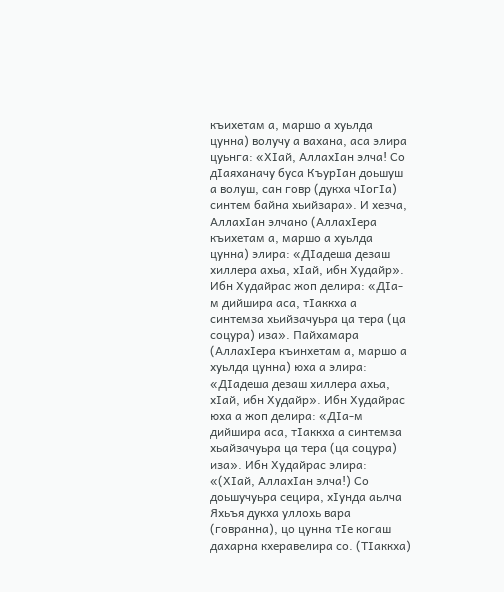къихетам а, маршо а хуьлда цунна) волучу а вахана, аса элира цуьнга: «ХIай, АллахIан элча! Со дIаяханачу буса КъурIан доьшуш а волуш, сан говр (дукха чIогIа) синтем байна хьийзара». И хезча, АллахIан элчано (АллахIера къихетам а, маршо а хуьлда цунна) элира: «ДIадеша дезаш хиллера ахьа, хIай, ибн Худайр». Ибн Худайрас жоп делира: «ДIа-м дийшира аса, тIаккха а синтемза хьийзачуьра ца тера (ца соцура) иза». Пайхамара (АллахIера къинхетам а, маршо а хуьлда цунна) юха а элира: «ДIадеша дезаш хиллера ахьа, хIай, ибн Худайр». Ибн Худайрас юха а жоп делира: «ДIа-м дийшира аса, тIаккха а синтемза хьайзачуьра ца тера (ца соцура) иза». Ибн Худайрас элира: «(ХIай, АллахIан элча!) Со доьшучуьра сецира, хIунда аьлча Яхьъя дукха уллохь вара (говранна), цо цунна тIе когаш дахарна кхеравелира со. (ТIаккха)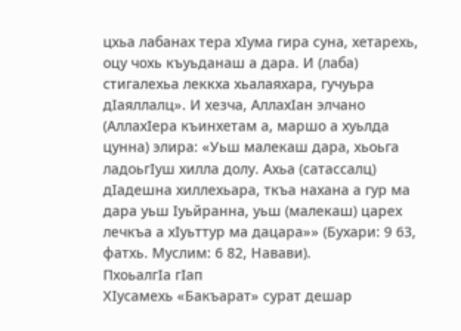цхьа лабанах тера хIума гира суна, хетарехь, оцу чохь къуьданаш а дара. И (лаба) стигалехьа леккха хьалаяхара, гучуьра дIаяллалц». И хезча, АллахIан элчано (АллахIера къинхетам а, маршо а хуьлда цунна) элира: «Уьш малекаш дара, хьоьга ладоьгIуш хилла долу. Ахьа (сатассалц) дIадешна хиллехьара, ткъа нахана а гур ма дара уьш Iуьйранна, уьш (малекаш) царех лечкъа а хIуьттур ма дацара»» (Бухари: 9 63, фатхь. Муслим: 6 82, Навави).
ПхоьалгIа гIап
ХIусамехь «Бакъарат» сурат дешар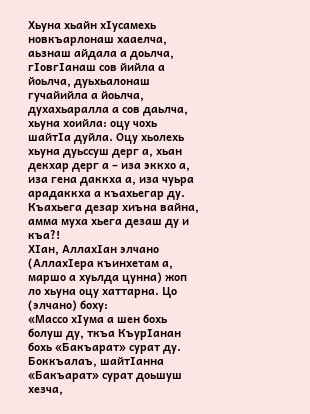Хьуна хьайн хIусамехь новкъарлонаш хааелча, аьзнаш айдала а доьлча, гIовгIанаш сов йийла а йоьлча, дуьхьалонаш гучайийла а йоьлча, духахьаралла а сов даьлча, хьуна хоийла: оцу чохь шайтIа дуйла. Оцу хьолехь хьуна дуьссуш дерг а, хьан декхар дерг а – иза эккхо а, иза гена даккха а, иза чуьра арадаккха а къахьегар ду.
Къахьега дезар хиъна вайна, амма муха хьега дезаш ду и къа?!
ХIан, АллахIан элчано (АллахIера къинхетам а, маршо а хуьлда цунна) жоп ло хьуна оцу хаттарна. Цо (элчано) боху:
«Массо хIума а шен бохь болуш ду, ткъа КъурIанан бохь «Бакъарат» сурат ду. Боккъалаъ, шайтIанна «Бакъарат» сурат доьшуш хезча,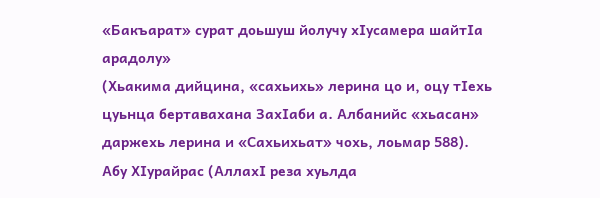«Бакъарат» сурат доьшуш йолучу хIусамера шайтIа арадолу»
(Хьакима дийцина, «сахьихь» лерина цо и, оцу тIехь цуьнца бертавахана ЗахIаби а. Албанийс «хьасан» даржехь лерина и «Сахьихьат» чохь, лоьмар 588).
Абу ХIурайрас (АллахI реза хуьлда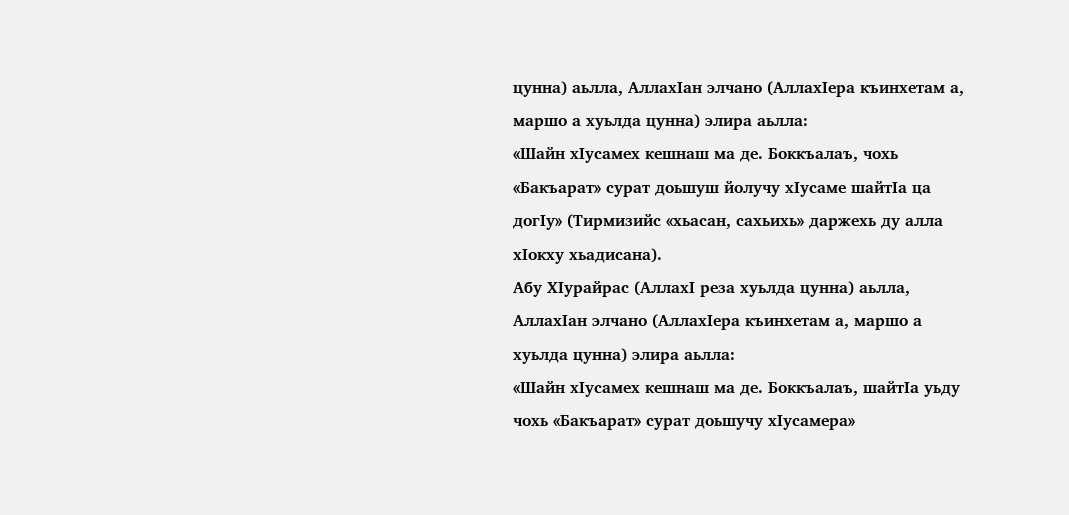цунна) аьлла, АллахIан элчано (АллахIера къинхетам а, маршо а хуьлда цунна) элира аьлла:
«Шайн хIусамех кешнаш ма де. Боккъалаъ, чохь «Бакъарат» сурат доьшуш йолучу хIусаме шайтIа ца догIу» (Тирмизийс «хьасан, сахьихь» даржехь ду алла хIокху хьадисана).
Абу ХIурайрас (АллахI реза хуьлда цунна) аьлла, АллахIан элчано (АллахIера къинхетам а, маршо а хуьлда цунна) элира аьлла:
«Шайн хIусамех кешнаш ма де. Боккъалаъ, шайтIа уьду чохь «Бакъарат» сурат доьшучу хIусамера»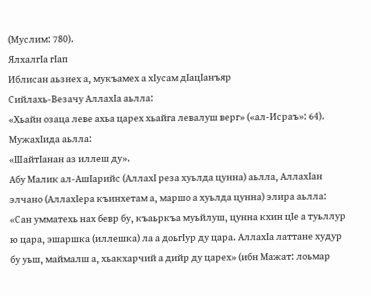(Муслим: 780).
ЯлхалгIа гIап
Иблисан аьзнех а, мукъамех а хIусам дIацIанъяр
Сийлахь-Везачу АллахIа аьлла:
«Хьайн озаца леве ахьа царех хьайга левалуш верг» («ал-Исраъ»: 64).
МужахIида аьлла:
«ШайтIанан аз иллеш ду».
Абу Малик ал-АшIарийс (АллахI реза хуьлда цунна) аьлла, АллахIан элчано (АллахIера къинхетам а, маршо а хуьлда цунна) элира аьлла:
«Сан умматехь нах бевр бу, къаьркъа муьйлуш, цунна кхин цIе а туьллур ю цара, эшаршка (иллешка) ла а доьгIур ду цара. АллахIа латтане худур бу уьш, маймалш а, хьакхарчий а дийр ду царех» (ибн Мажат: лоьмар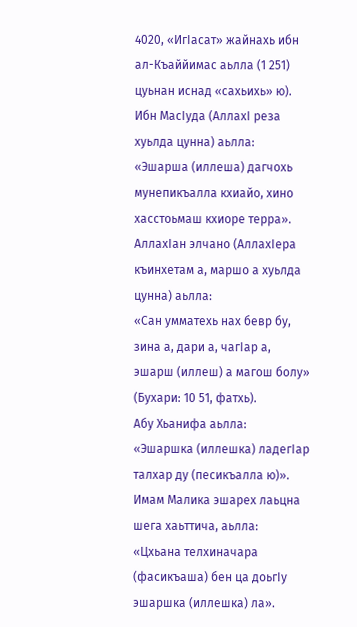4020, «ИгIасат» жайнахь ибн ал-Къаййимас аьлла (1 251) цуьнан иснад «сахьихь» ю).
Ибн МасIуда (АллахI реза хуьлда цунна) аьлла:
«Эшарша (иллеша) дагчохь мунепикъалла кхиайо, хино хасстоьмаш кхиоре терра».
АллахIан элчано (АллахIера къинхетам а, маршо а хуьлда цунна) аьлла:
«Сан умматехь нах бевр бу, зина а, дари а, чагIар а, эшарш (иллеш) а магош болу» (Бухари: 10 51, фатхь).
Абу Хьанифа аьлла:
«Эшаршка (иллешка) ладегIар талхар ду (песикъалла ю)».
Имам Малика эшарех лаьцна шега хаьттича, аьлла:
«Цхьана телхиначара (фасикъаша) бен ца доьгIу эшаршка (иллешка) ла».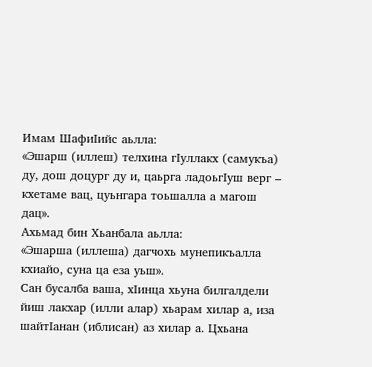Имам ШафиIийс аьлла:
«Эшарш (иллеш) телхина гIуллакх (самукъа) ду, дош доцург ду и, цаьрга ладоьгIуш верг – кхетаме вац, цуьнгара тоьшалла а магош дац».
Ахьмад бин Хьанбала аьлла:
«Эшарша (иллеша) дагчохь мунепикъалла кхиайо, суна ца еза уьш».
Сан бусалба ваша, хIинца хьуна билгалдели йиш лакхар (илли алар) хьарам хилар а, иза шайтIанан (иблисан) аз хилар а. Цхьана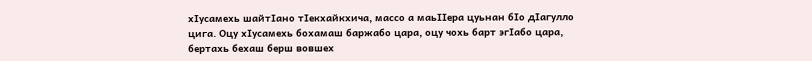хIусамехь шайтIано тIекхайкхича, массо а маьIIера цуьнан бIо дIагулло цига. Оцу хIусамехь бохамаш баржабо цара, оцу чохь барт эгIабо цара, бертахь бехаш берш вовшех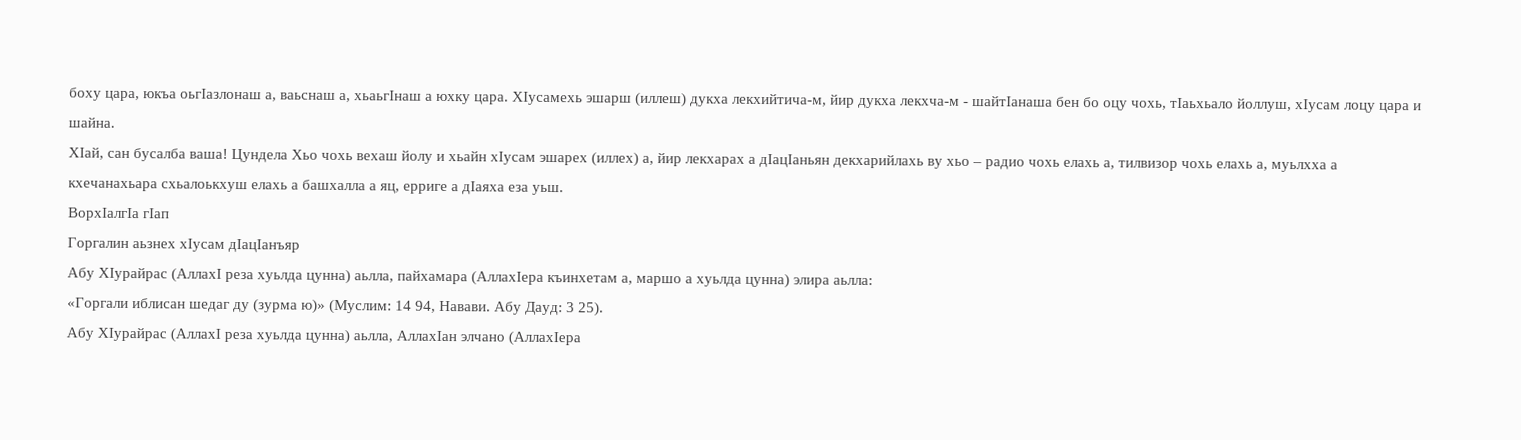боху цара, юкъа оьгIазлонаш а, ваьснаш а, хьаьгIнаш а юхку цара. ХIусамехь эшарш (иллеш) дукха лекхийтича-м, йир дукха лекхча-м - шайтIанаша бен бо оцу чохь, тIаьхьало йоллуш, хIусам лоцу цара и шайна.
ХIай, сан бусалба ваша! Цундела Хьо чохь вехаш йолу и хьайн хIусам эшарех (иллех) а, йир лекхарах а дIацIаньян декхарийлахь ву хьо – радио чохь елахь а, тилвизор чохь елахь а, муьлхха а кхечанахьара схьалоькхуш елахь а башхалла а яц, ерриге а дIаяха еза уьш.
ВорхIалгIа гIап
Горгалин аьзнех хIусам дIацIанъяр
Абу ХIурайрас (АллахI реза хуьлда цунна) аьлла, пайхамара (АллахIера къинхетам а, маршо а хуьлда цунна) элира аьлла:
«Горгали иблисан шедаг ду (зурма ю)» (Муслим: 14 94, Навави. Абу Дауд: 3 25).
Абу ХIурайрас (АллахI реза хуьлда цунна) аьлла, АллахIан элчано (АллахIера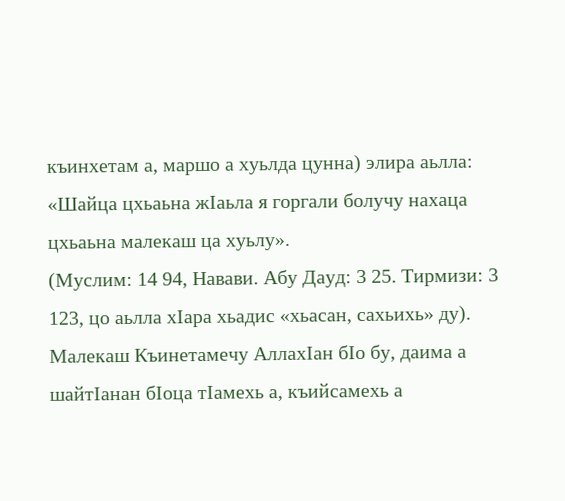къинхетам а, маршо а хуьлда цунна) элира аьлла:
«Шайца цхьаьна жIаьла я горгали болучу нахаца цхьаьна малекаш ца хуьлу».
(Муслим: 14 94, Навави. Абу Дауд: 3 25. Тирмизи: 3 123, цо аьлла хIара хьадис «хьасан, сахьихь» ду).
Малекаш Къинетамечу АллахIан бIо бу, даима а шайтIанан бIоца тIамехь а, къийсамехь а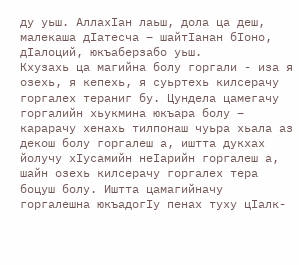ду уьш. АллахIан лаьш, дола ца деш, малекаша дIатесча – шайтIанан бIоно, дIалоций, юкъаберзабо уьш.
Кхузахь ца магийна болу горгали - иза я озехь, я кепехь, я суьртехь килсерачу горгалех тераниг бу. Цундела цамегачу горгалийн хьукмина юкъара болу – карарачу хенахь тилпонаш чуьра хьала аз декош болу горгалеш а, иштта дукхах йолучу хIусамийн неIарийн горгалеш а, шайн озехь килсерачу горгалех тера боцуш болу. Иштта цамагийначу горгалешна юкъадогIу пенах туху цIалк-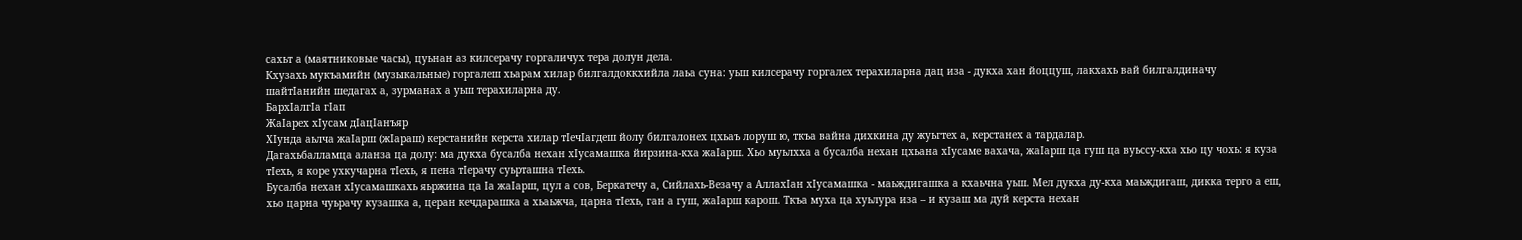сахьт а (маятниковые часы), цуьнан аз килсерачу горгаличух тера долун дела.
Кхузахь мукъамийн (музыкальные) горгалеш хьарам хилар билгалдоккхийла лаьа суна: уьш килсерачу горгалех терахиларна дац иза - дукха хан йоццуш, лакхахь вай билгалдиначу шайтIанийн шедагах а, зурманах а уьш терахиларна ду.
БархIалгIа гIап
ЖаIарех хIусам дIацIанъяр
ХIунда аьлча жаIарш (жIараш) керстанийн керста хилар тIечIагдеш йолу билгалонех цхьаъ лоруш ю, ткъа вайна дихкина ду жуьгтех а, керстанех а тардалар.
Дагахьбалламца аланза ца долу: ма дукха бусалба нехан хIусамашка йирзина-кха жаIарш. Хьо муьлхха а бусалба нехан цхьана хIусаме вахача, жаIарш ца гуш ца вуьссу-кха хьо цу чохь: я куза тIехь, я коре ухкучарна тIехь, я пена тIерачу суьрташна тIехь.
Бусалба нехан хIусамашкахь яьржина ца Iа жаIарш, цул а сов, Беркатечу а, Сийлахь-Везачу а АллахIан хIусамашка - маьждигашка а кхаьчна уьш. Мел дукха ду-кха маьждигаш, дикка терго а еш, хьо царна чуьрачу кузашка а, церан кечдарашка а хьаьжча, царна тIехь, ган а гуш, жаIарш карош. Ткъа муха ца хуьлура иза – и кузаш ма дуй керста нехан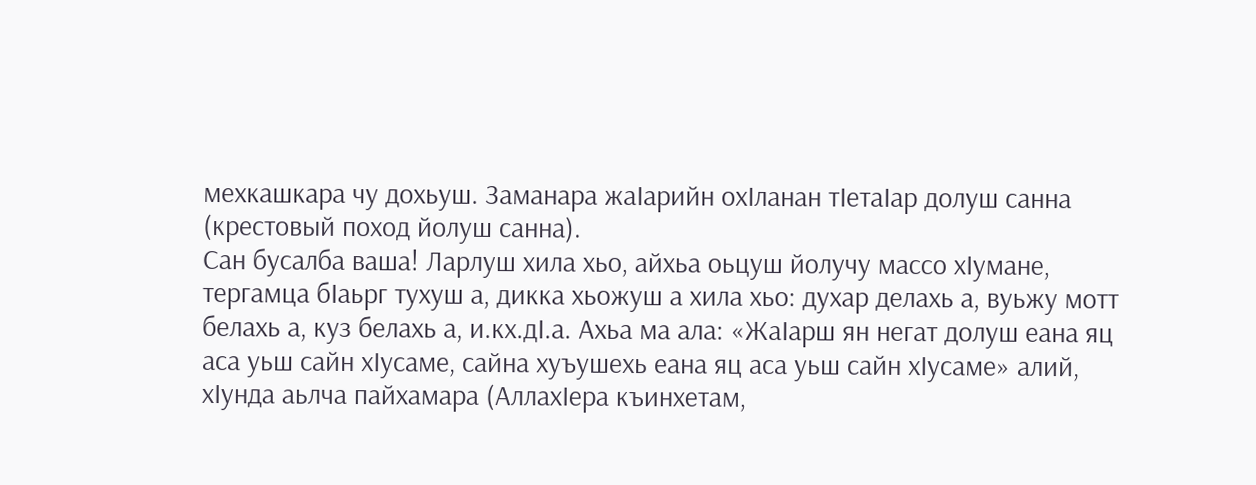мехкашкара чу дохьуш. Заманара жаIарийн охIланан тIетаIар долуш санна (крестовый поход йолуш санна).
Сан бусалба ваша! Ларлуш хила хьо, айхьа оьцуш йолучу массо хIумане, тергамца бIаьрг тухуш а, дикка хьожуш а хила хьо: духар делахь а, вуьжу мотт белахь а, куз белахь а, и.кх.дI.а. Ахьа ма ала: «ЖаIарш ян негат долуш еана яц аса уьш сайн хIусаме, сайна хуъушехь еана яц аса уьш сайн хIусаме» алий, хIунда аьлча пайхамара (АллахIера къинхетам,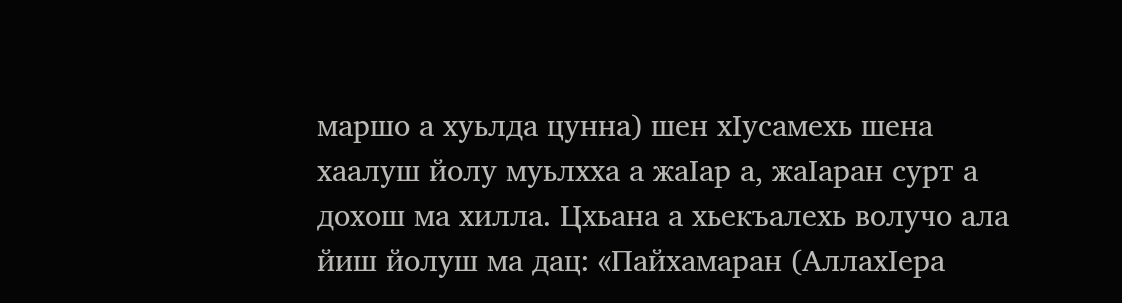маршо а хуьлда цунна) шен хIусамехь шена хаалуш йолу муьлхха а жаIар а, жаIаран сурт а дохош ма хилла. Цхьана а хьекъалехь волучо ала йиш йолуш ма дац: «Пайхамаран (АллахIера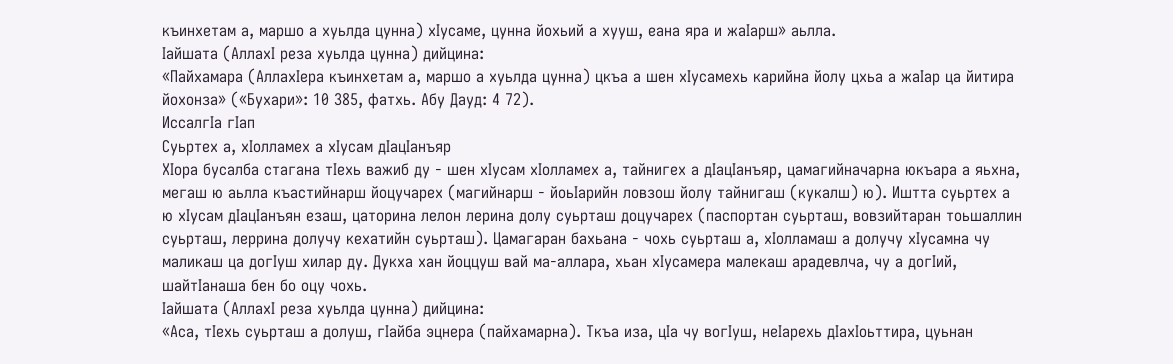къинхетам а, маршо а хуьлда цунна) хIусаме, цунна йохьий а хууш, еана яра и жаIарш» аьлла.
Iайшата (АллахI реза хуьлда цунна) дийцина:
«Пайхамара (АллахIера къинхетам а, маршо а хуьлда цунна) цкъа а шен хIусамехь карийна йолу цхьа а жаIар ца йитира йохонза» («Бухари»: 10 385, фатхь. Абу Дауд: 4 72).
ИссалгIа гIап
Суьртех а, хIолламех а хIусам дIацIанъяр
ХIора бусалба стагана тIехь важиб ду - шен хIусам хIолламех а, тайнигех а дIацIанъяр, цамагийначарна юкъара а яьхна, мегаш ю аьлла къастийнарш йоцучарех (магийнарш - йоьIарийн ловзош йолу тайнигаш (кукалш) ю). Иштта суьртех а ю хIусам дIацIанъян езаш, цаторина лелон лерина долу суьрташ доцучарех (паспортан суьрташ, вовзийтаран тоьшаллин суьрташ, леррина долучу кехатийн суьрташ). Цамагаран бахьана - чохь суьрташ а, хIолламаш а долучу хIусамна чу маликаш ца догIуш хилар ду. Дукха хан йоццуш вай ма-аллара, хьан хIусамера малекаш арадевлча, чу а догIий, шайтIанаша бен бо оцу чохь.
Iайшата (АллахI реза хуьлда цунна) дийцина:
«Аса, тIехь суьрташ а долуш, гIайба эцнера (пайхамарна). Ткъа иза, цIа чу вогIуш, неIарехь дIахIоьттира, цуьнан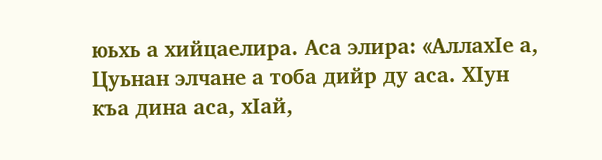юьхь а хийцаелира. Аса элира: «АллахIе а, Цуьнан элчане а тоба дийр ду аса. ХIун къа дина аса, хIай,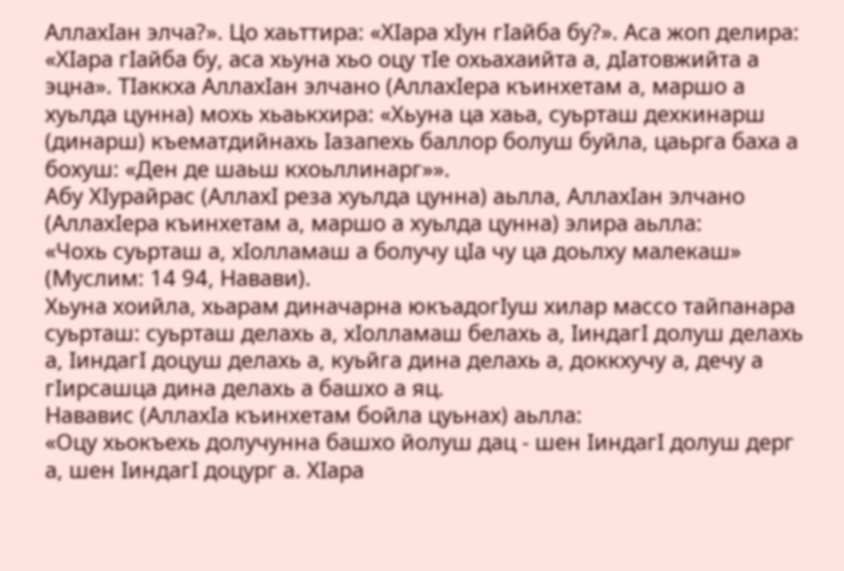АллахIан элча?». Цо хаьттира: «ХIара хIун гIайба бу?». Аса жоп делира: «ХIара гIайба бу, аса хьуна хьо оцу тIе охьахаийта а, дIатовжийта а эцна». ТIаккха АллахIан элчано (АллахIера къинхетам а, маршо а хуьлда цунна) мохь хьаькхира: «Хьуна ца хаьа, суьрташ дехкинарш (динарш) къематдийнахь Iазапехь баллор болуш буйла, цаьрга баха а бохуш: «Ден де шаьш кхоьллинарг»».
Абу ХIурайрас (АллахI реза хуьлда цунна) аьлла, АллахIан элчано (АллахIера къинхетам а, маршо а хуьлда цунна) элира аьлла:
«Чохь суьрташ а, хIолламаш а болучу цIа чу ца доьлху малекаш» (Муслим: 14 94, Навави).
Хьуна хоийла, хьарам диначарна юкъадогIуш хилар массо тайпанара суьрташ: суьрташ делахь а, хIолламаш белахь а, IиндагI долуш делахь а, IиндагI доцуш делахь а, куьйга дина делахь а, доккхучу а, дечу а гIирсашца дина делахь а башхо а яц.
Нававис (АллахIа къинхетам бойла цуьнах) аьлла:
«Оцу хьокъехь долучунна башхо йолуш дац - шен IиндагI долуш дерг а, шен IиндагI доцург а. ХIара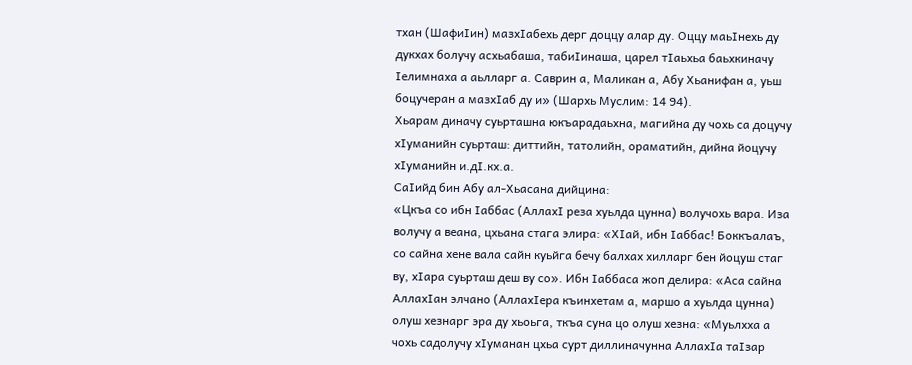тхан (ШафиIин) мазхIабехь дерг доццу алар ду. Оццу маьIнехь ду дукхах болучу асхьабаша, табиIинаша, царел тIаьхьа баьхкиначу Iелимнаха а аьлларг а. Саврин а, Маликан а, Абу Хьанифан а, уьш боцучеран а мазхIаб ду и» (Шархь Муслим: 14 94).
Хьарам диначу суьрташна юкъарадаьхна, магийна ду чохь са доцучу хIуманийн суьрташ: диттийн, татолийн, ораматийн, дийна йоцучу хIуманийн и.дI.кх.а.
СаIийд бин Абу ал-Хьасана дийцина:
«Цкъа со ибн Iаббас (АллахI реза хуьлда цунна) волучохь вара. Иза волучу а веана, цхьана стага элира: «ХIай, ибн Iаббас! Боккъалаъ, со сайна хене вала сайн куьйга бечу балхах хилларг бен йоцуш стаг ву, хIара суьрташ деш ву со». Ибн Iаббаса жоп делира: «Аса сайна АллахIан элчано (АллахIера къинхетам а, маршо а хуьлда цунна) олуш хезнарг эра ду хьоьга, ткъа суна цо олуш хезна: «Муьлхха а чохь садолучу хIуманан цхьа сурт диллиначунна АллахIа таIзар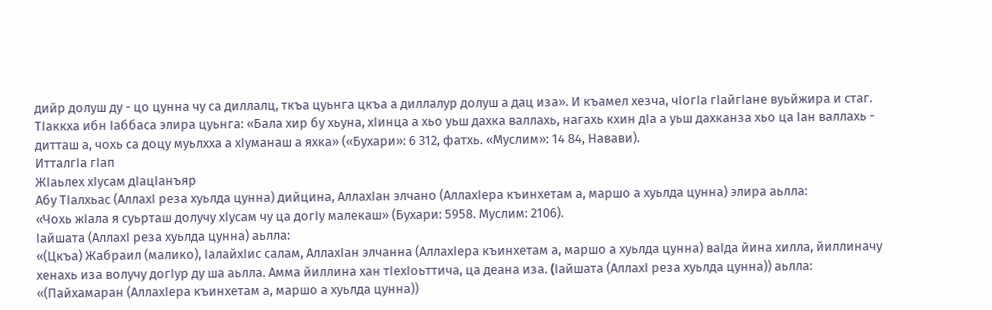дийр долуш ду - цо цунна чу са диллалц, ткъа цуьнга цкъа а диллалур долуш а дац иза». И къамел хезча, чIогIа гIайгIане вуьйжира и стаг. ТIаккха ибн Iаббаса элира цуьнга: «Бала хир бу хьуна, хIинца а хьо уьш дахка валлахь, нагахь кхин дIа а уьш дахканза хьо ца Iан валлахь - дитташ а, чохь са доцу муьлхха а хIуманаш а яхка» («Бухари»: 6 312, фатхь. «Муслим»: 14 84, Навави).
ИтталгIа гIап
ЖIаьлех хIусам дIацIанъяр
Абу ТIалхьас (АллахI реза хуьлда цунна) дийцина, АллахIан элчано (АллахIера къинхетам а, маршо а хуьлда цунна) элира аьлла:
«Чохь жIала я суьрташ долучу хIусам чу ца догIу малекаш» (Бухари: 5958. Муслим: 2106).
Iайшата (АллахI реза хуьлда цунна) аьлла:
«(Цкъа) Жабраил (малико), IалайхIис салам, АллахIан элчанна (АллахIера къинхетам а, маршо а хуьлда цунна) ваIда йина хилла, йиллиначу хенахь иза волучу догIур ду ша аьлла. Амма йиллина хан тIехIоьттича, ца деана иза. (Iайшата (АллахI реза хуьлда цунна)) аьлла: «(Пайхамаран (АллахIера къинхетам а, маршо а хуьлда цунна))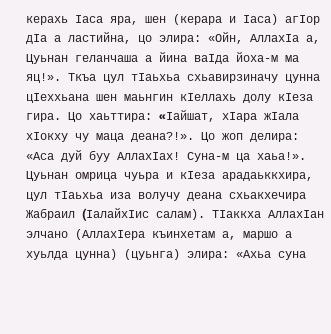керахь Iаса яра, шен (керара и Iаса) агIор дIа а ластийна, цо элира: «Ойн, АллахIа а, Цуьнан геланчаша а йина ваIда йоха-м ма яц!». Ткъа цул тIаьхьа схьавирзиначу цунна цIеххьана шен маьнгин кIеллахь долу кIеза гира. Цо хаьттира: «Iайшат, хIара жIала хIокху чу маца деана?!». Цо жоп делира: «Аса дуй буу АллахIах! Суна-м ца хаьа!». Цуьнан омрица чуьра и кIеза арадаьккхира, цул тIаьхьа иза волучу деана схьакхечира Жабраил (IалайхIис салам). ТIаккха АллахIан элчано (АллахIера къинхетам а, маршо а хуьлда цунна) (цуьнга) элира: «Ахьа суна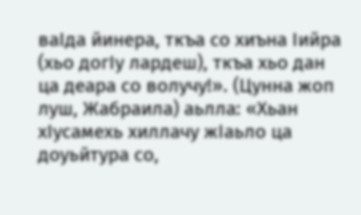ваIда йинера, ткъа со хиъна Iийра (хьо догIу лардеш), ткъа хьо дан ца деара со волучу!». (Цунна жоп луш, Жабраила) аьлла: «Хьан хIусамехь хиллачу жIаьло ца доуьйтура со,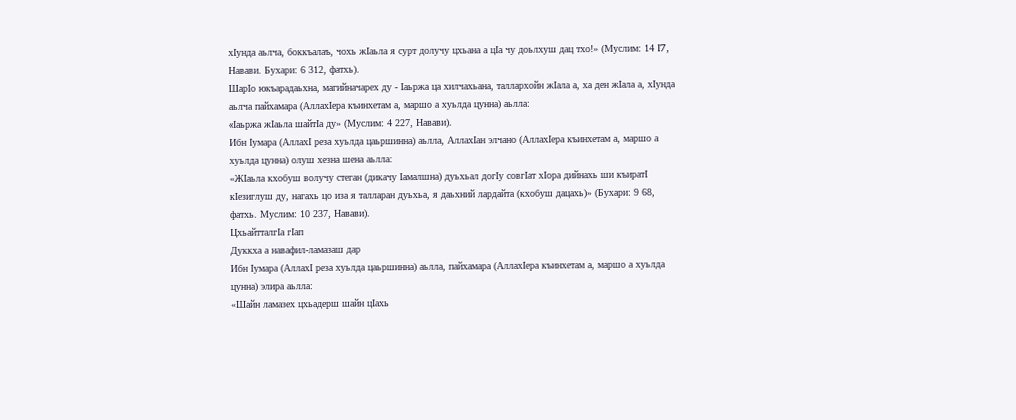хIунда аьлча, боккъалаъ, чохь жIаьла я сурт долучу цхьана а цIа чу доьлхуш дац тхо!» (Муслим: 14 I7, Навави. Бухари: 6 312, фатхь).
ШарIо юкъарадаьхна, магийначарех ду - Iаьржа ца хилчахьана, таллархойн жIала а, ха ден жIала а, хIунда аьлча пайхамара (АллахIера къинхетам а, маршо а хуьлда цунна) аьлла:
«Iаьржа жIаьла шайтIа ду» (Муслим: 4 227, Навави).
Ибн Iумара (АллахI реза хуьлда цаьршинна) аьлла, АллахIан элчано (АллахIера къинхетам а, маршо а хуьлда цунна) олуш хезна шена аьлла:
«ЖIаьла кхобуш волучу стеган (дикачу Iамалшна) дуьхьал догIу совгIат хIора дийнахь ши къиратI кIезиглуш ду, нагахь цо иза я талларан дуьхьа, я даьхний лардайта (кхобуш дацахь)» (Бухари: 9 68, фатхь. Муслим: 10 237, Навави).
ЦхьайтталгIа гIап
Дуккха а навафил-ламазаш дар
Ибн Iумара (АллахI реза хуьлда цаьршинна) аьлла, пайхамара (АллахIера къинхетам а, маршо а хуьлда цунна) элира аьлла:
«Шайн ламазех цхьадерш шайн цIахь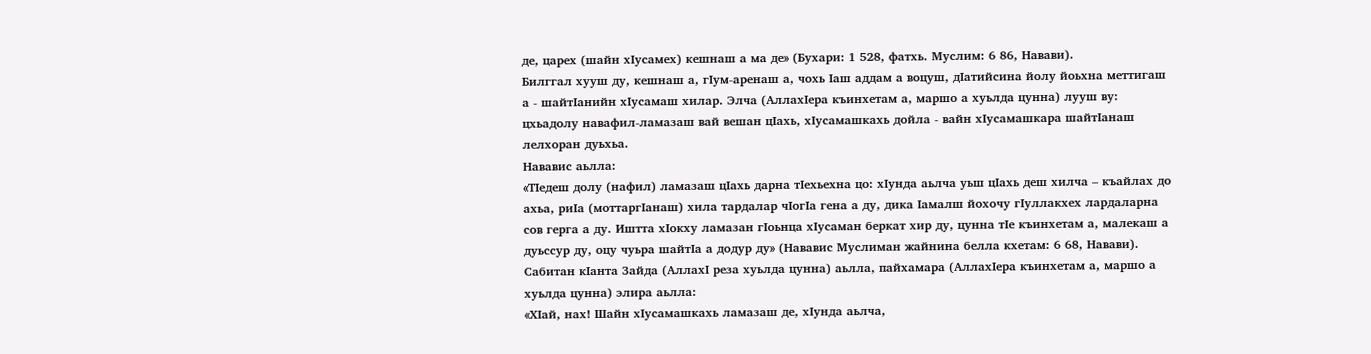де, царех (шайн хIусамех) кешнаш а ма де» (Бухари: 1 528, фатхь. Муслим: 6 86, Навави).
Билггал хууш ду, кешнаш а, гIум-аренаш а, чохь Iаш аддам а воцуш, дIатийсина йолу йоьхна меттигаш а - шайтIанийн хIусамаш хилар. Элча (АллахIера къинхетам а, маршо а хуьлда цунна) лууш ву: цхьадолу навафил-ламазаш вай вешан цIахь, хIусамашкахь дойла - вайн хIусамашкара шайтIанаш лелхоран дуьхьа.
Нававис аьлла:
«ТIедеш долу (нафил) ламазаш цIахь дарна тIехьехна цо: хIунда аьлча уьш цIахь деш хилча – къайлах до ахьа, риIа (моттаргIанаш) хила тардалар чIогIа гена а ду, дика Iамалш йохочу гIуллакхех лардаларна сов герга а ду. Иштта хIокху ламазан гIоьнца хIусаман беркат хир ду, цунна тIе къинхетам а, малекаш а дуьссур ду, оцу чуьра шайтIа а додур ду» (Нававис Муслиман жайнина белла кхетам: 6 68, Навави).
Сабитан кIанта Зайда (АллахI реза хуьлда цунна) аьлла, пайхамара (АллахIера къинхетам а, маршо а хуьлда цунна) элира аьлла:
«ХIай, нах! Шайн хIусамашкахь ламазаш де, хIунда аьлча,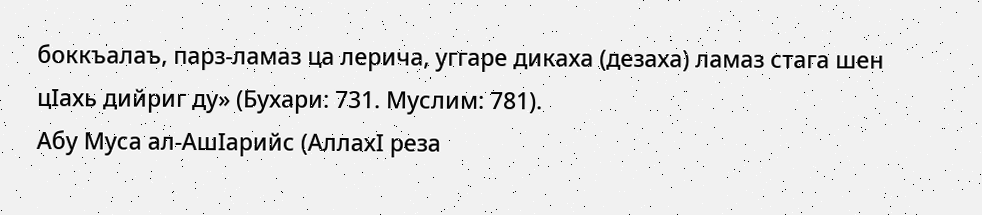боккъалаъ, парз-ламаз ца лерича, уггаре дикаха (дезаха) ламаз стага шен цIахь дийриг ду» (Бухари: 731. Муслим: 781).
Абу Муса ал-АшIарийс (АллахI реза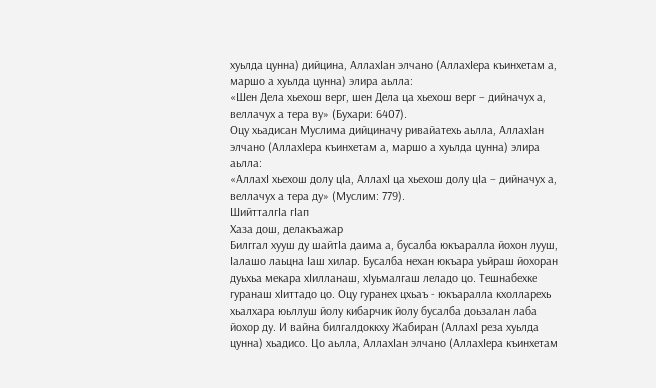хуьлда цунна) дийцина, АллахIан элчано (АллахIера къинхетам а, маршо а хуьлда цунна) элира аьлла:
«Шен Дела хьехош верг, шен Дела ца хьехош верг – дийначух а, веллачух а тера ву» (Бухари: 6407).
Оцу хьадисан Муслима дийциначу ривайатехь аьлла, АллахIан элчано (АллахIера къинхетам а, маршо а хуьлда цунна) элира аьлла:
«АллахI хьехош долу цIа, АллахI ца хьехош долу цIа – дийначух а, веллачух а тера ду» (Муслим: 779).
ШийтталгIа гIап
Хаза дош, делакъажар
Билггал хууш ду шайтIа даима а, бусалба юкъаралла йохон лууш, Iалашо лаьцна Iаш хилар. Бусалба нехан юкъара уьйраш йохоран дуьхьа мекара хIилланаш, хIуьмалгаш леладо цо. Тешнабехке гуранаш хIиттадо цо. Оцу гуранех цхьаъ - юкъаралла кхолларехь хьалхара юьллуш йолу кибарчик йолу бусалба доьзалан лаба йохор ду. И вайна билгалдоккху Жабиран (АллахI реза хуьлда цунна) хьадисо. Цо аьлла, АллахIан элчано (АллахIера къинхетам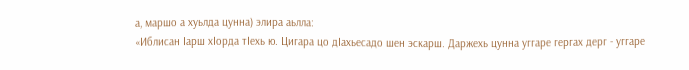а, маршо а хуьлда цунна) элира аьлла:
«Иблисан Iарш хIорда тIехь ю. Цигара цо дIахьесадо шен эскарш. Даржехь цунна уггаре гергах дерг - уггаре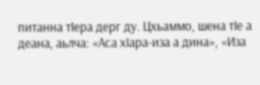питанна тIера дерг ду. Цхьаммо, шена тIе а деана, аьлча: «Аса хIара-иза а дина», «Иза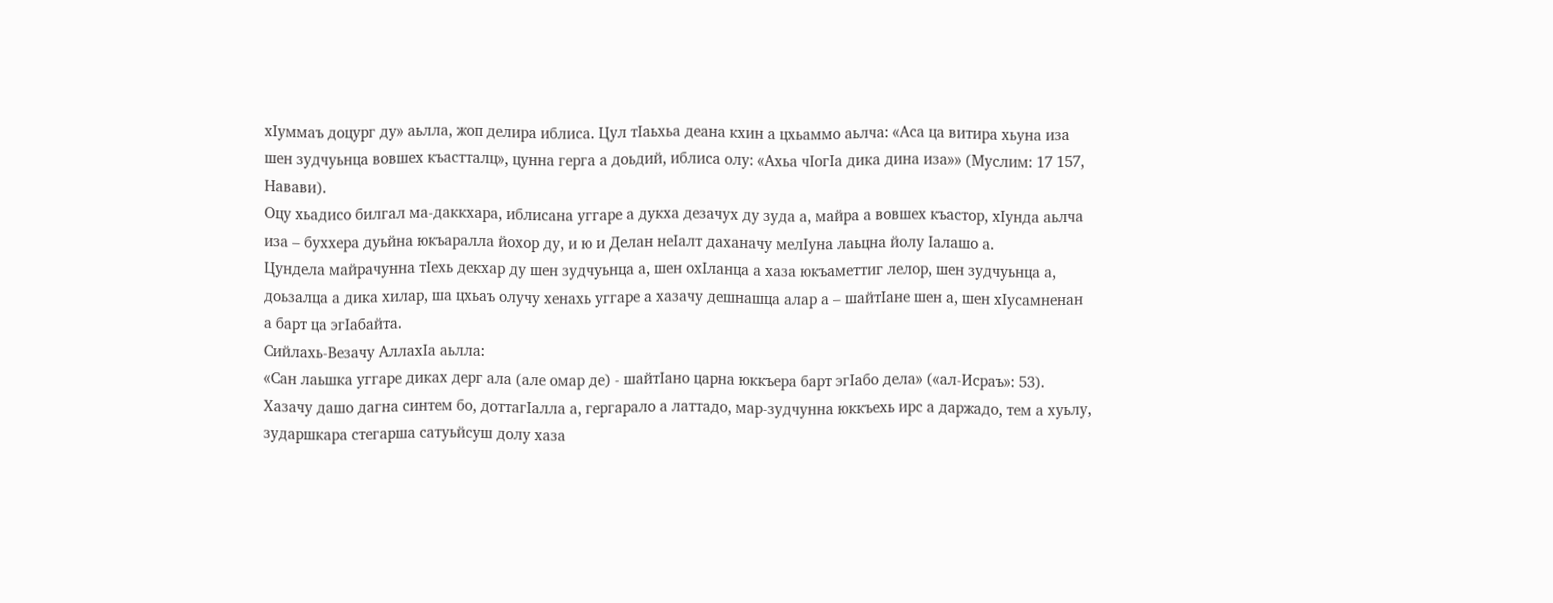хIуммаъ доцург ду» аьлла, жоп делира иблиса. Цул тIаьхьа деана кхин а цхьаммо аьлча: «Аса ца витира хьуна иза шен зудчуьнца вовшех къастталц», цунна герга а доьдий, иблиса олу: «Ахьа чIогIа дика дина иза»» (Муслим: 17 157, Навави).
Оцу хьадисо билгал ма-даккхара, иблисана уггаре а дукха дезачух ду зуда а, майра а вовшех къастор, хIунда аьлча иза – буххера дуьйна юкъаралла йохор ду, и ю и Делан неIалт даханачу мелIуна лаьцна йолу Iалашо а.
Цундела майрачунна тIехь декхар ду шен зудчуьнца а, шен охIланца а хаза юкъаметтиг лелор, шен зудчуьнца а, доьзалца а дика хилар, ша цхьаъ олучу хенахь уггаре а хазачу дешнашца алар а – шайтIане шен а, шен хIусамненан а барт ца эгIабайта.
Сийлахь-Везачу АллахIа аьлла:
«Сан лаьшка уггаре диках дерг ала (але омар де) - шайтIано царна юккъера барт эгIабо дела» («ал-Исраъ»: 53).
Хазачу дашо дагна синтем бо, доттагIалла а, гергарало а латтадо, мар-зудчунна юккъехь ирс а даржадо, тем а хуьлу, зударшкара стегарша сатуьйсуш долу хаза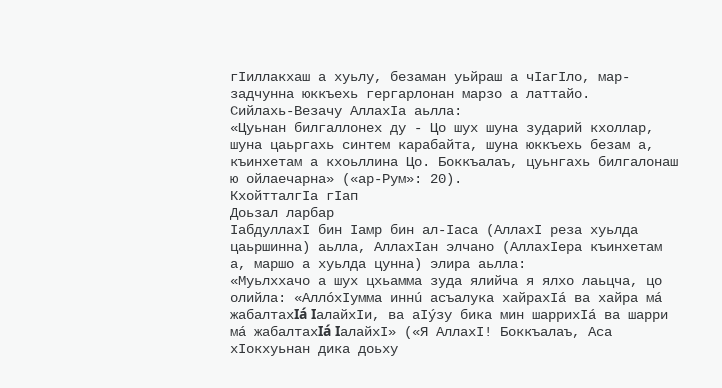гIиллакхаш а хуьлу, безаман уьйраш а чIагIло, мар-задчунна юккъехь гергарлонан марзо а латтайо.
Сийлахь-Везачу АллахIа аьлла:
«Цуьнан билгаллонех ду - Цо шух шуна зударий кхоллар, шуна цаьргахь синтем карабайта, шуна юккъехь безам а, къинхетам а кхоьллина Цо. Боккъалаъ, цуьнгахь билгалонаш ю ойлаечарна» («ар-Рум»: 20).
КхойтталгIа гIап
Доьзал ларбар
IабдуллахI бин Iамр бин ал-Iаса (АллахI реза хуьлда цаьршинна) аьлла, АллахIан элчано (АллахIера къинхетам а, маршо а хуьлда цунна) элира аьлла:
«Муьлххачо а шух цхьамма зуда ялийча я ялхо лаьцча, цо олийла: «АллóхIумма иннú асъалука хайрахIá ва хайра мá жабалтахIá IалайхIи, ва аIýзу бика мин шаррихIá ва шарри мá жабалтахIá IалайхI» («Я АллахI! Боккъалаъ, Аса хIокхуьнан дика доьху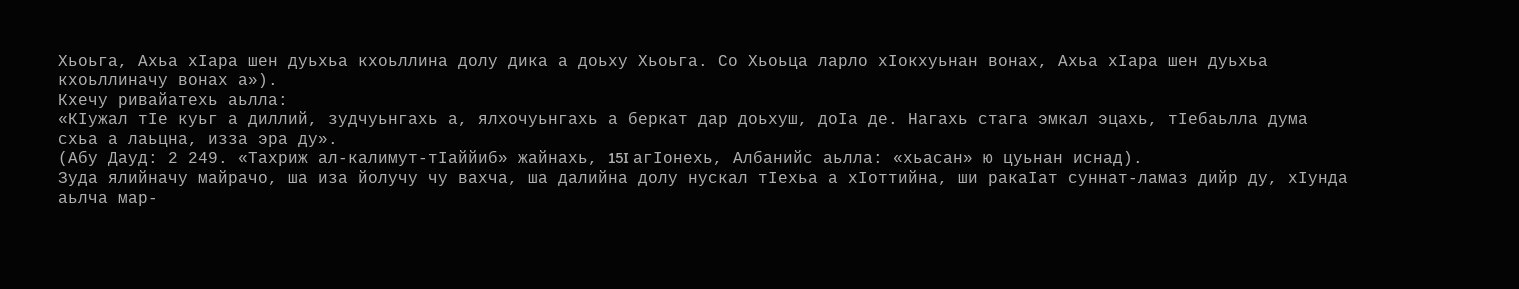Хьоьга, Ахьа хIара шен дуьхьа кхоьллина долу дика а доьху Хьоьга. Со Хьоьца ларло хIокхуьнан вонах, Ахьа хIара шен дуьхьа кхоьллиначу вонах а»).
Кхечу ривайатехь аьлла:
«КIужал тIе куьг а диллий, зудчуьнгахь а, ялхочуьнгахь а беркат дар доьхуш, доIа де. Нагахь стага эмкал эцахь, тIебаьлла дума схьа а лаьцна, изза эра ду».
(Абу Дауд: 2 249. «Тахриж ал-калимут-тIаййиб» жайнахь, 15I агIонехь, Албанийс аьлла: «хьасан» ю цуьнан иснад).
Зуда ялийначу майрачо, ша иза йолучу чу вахча, ша далийна долу нускал тIехьа а хIоттийна, ши ракаIат суннат-ламаз дийр ду, хIунда аьлча мар-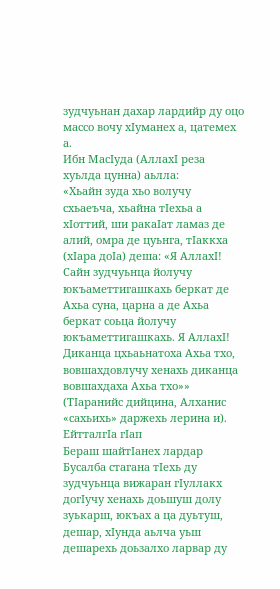зудчуьнан дахар лардийр ду оцо массо вочу хIуманех а, цатемех а.
Ибн МасIуда (АллахI реза хуьлда цунна) аьлла:
«Хьайн зуда хьо волучу схьаеъча, хьайна тIехьа а хIоттий, ши ракаIат ламаз де алий, омра де цуьнга, тIаккха (хIара доIа) деша: «Я АллахI! Сайн зудчуьнца йолучу юкъаметтигашкахь беркат де Ахьа суна, царна а де Ахьа беркат соьца йолучу юкъаметтигашкахь. Я АллахI! Диканца цхьаьнатоха Ахьа тхо, вовшахдовлучу хенахь диканца вовшахдаха Ахьа тхо»» (ТIаранийс дийцина, Алханис «сахьихь» даржехь лерина и).
ЕйтталгIа гIап
Бераш шайтIанех лардар
Бусалба стагана тIехь ду зудчуьнца вижаран гIуллакх догIучу хенахь доьшуш долу зуькарш, юкъах а ца дуьтуш, дешар, хIунда аьлча уьш дешарехь доьзалхо ларвар ду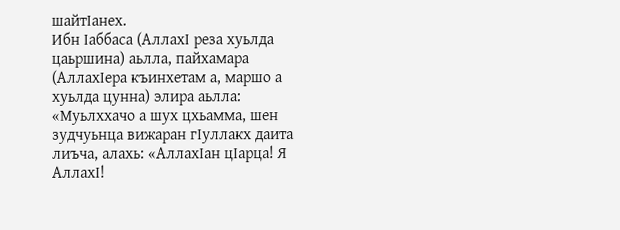шайтIанех.
Ибн Iаббаса (АллахI реза хуьлда цаьршина) аьлла, пайхамара (АллахIера къинхетам а, маршо а хуьлда цунна) элира аьлла:
«Муьлххачо а шух цхьамма, шен зудчуьнца вижаран гIуллакх даита лиъча, алахь: «АллахIан цIарца! Я АллахI!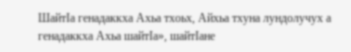ШайтIа генадаккха Ахьа тхоьх, Айхьа тхуна лундолучух а генадаккха Ахьа шайтIа», шайтIане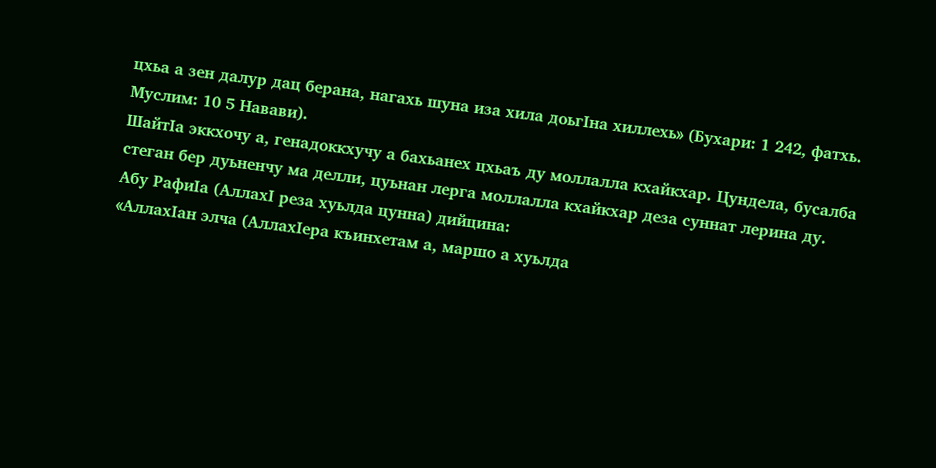цхьа а зен далур дац берана, нагахь шуна иза хила доьгIна хиллехь» (Бухари: 1 242, фатхь. Муслим: 10 5 Навави).
ШайтIа эккхочу а, генадоккхучу а бахьанех цхьаъ ду моллалла кхайкхар. Цундела, бусалба стеган бер дуьненчу ма делли, цуьнан лерга моллалла кхайкхар деза суннат лерина ду.
Абу РафиIа (АллахI реза хуьлда цунна) дийцина:
«АллахIан элча (АллахIера къинхетам а, маршо а хуьлда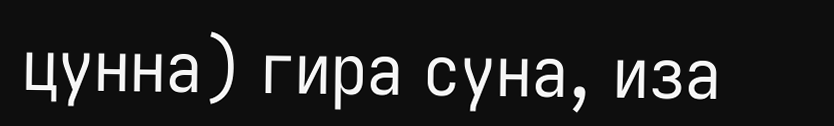цунна) гира суна, иза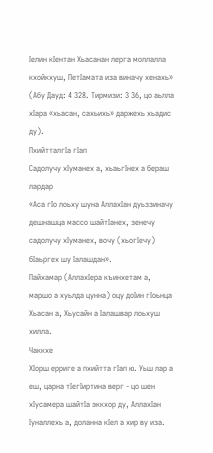Iелин кIентан Хьасанан лерга моллалла кхойкхуш, ПетIамата иза виначу хенахь» (Абу Дауд: 4 328. Тирмизи: 3 36, цо аьлла хIара «хьасан, сахьихь» даржехь хьадис ду).
ПхийтталгIа гIап
Садолучу хIуманех а, хьаьгIнех а бераш лардар
«Аса гIо лоьху шуна АллахIан дуьззиначу дешнашца массо шайтIанех, зенечу садолучу хIуманех, вочу (хьогIечу) бIаьргех шу Iалашдан».
Пайхамар (АллахIера къинхетам а, маршо а хуьлда цунна) оцу доIин гIоьнца Хьасан а, Хьусайн а Iалашвар лоьхуш хилла.
Чаккхе
ХIорш ерриге а пхийтта гIап ю. Уьш лар а еш, царна тIегIиртина верг - цо шен хIусамера шайтIа эккхор ду, АллахIан Iуналлехь а, доланна кIел а хир ву иза.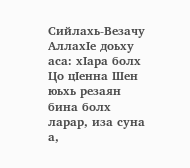Сийлахь-Везачу АллахIе доьху аса: хIара болх Цо цIенна Шен юьхь резаян бина болх ларар, иза суна а,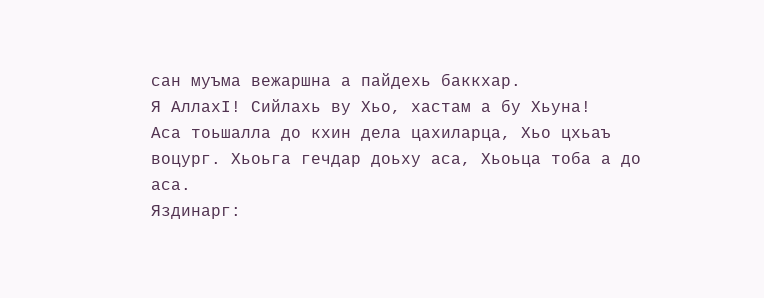сан муъма вежаршна а пайдехь баккхар.
Я АллахI! Сийлахь ву Хьо, хастам а бу Хьуна!
Аса тоьшалла до кхин дела цахиларца, Хьо цхьаъ воцург. Хьоьга гечдар доьху аса, Хьоьца тоба а до аса.
Яздинарг: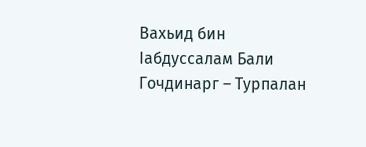Вахьид бин Iабдуссалам Бали
Гочдинарг – Турпалан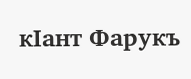кIант Фарукъ